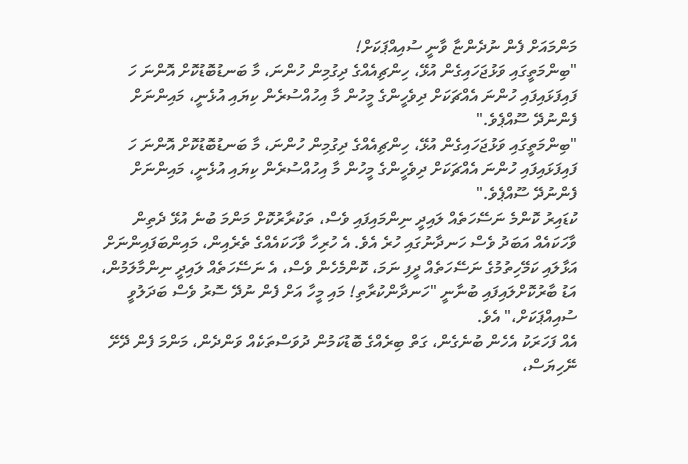މަންމައަށް ފެން ނުދެންޏާ ވާނީ ސުއިއްޕަކަށް!
"ބިންމަތީގައި ވަޅުޖަހައިގެން އުޅޭ، ހިންޗިއެއްގެ ދިގުމިން ހުންނަ، މާ ބަނޑުބޮޑުކޮށް އޮންނަ ހަ ފައިފަޅައިފައި ހުންނަ އެއްޗަކަށް ދިވެހީންގެ މީހުން މާ އިހުއްސުރެން ކިޔައި އުޅެނީ، މައިންނަށް ފެންނުދޭ ސޫއްޕެވެ."
"ބިންމަތީގައި ވަޅުޖަހައިގެން އުޅޭ، ހިންޗިއެއްގެ ދިގުމިން ހުންނަ، މާ ބަނޑުބޮޑުކޮށް އޮންނަ ހަ ފައިފަޅައިފައި ހުންނަ އެއްޗަކަށް ދިވެހީންގެ މީހުން މާ އިހުއްސުރެން ކިޔައި އުޅެނީ، މައިންނަށް ފެންނުދޭ ސޫއްޕެވެ."
ކުޑައިރު ކޮންމެ ނަސޭހަތެއް ލައިދީ ނިންމައިފައި ވެސް، ތަކުރާރުކޮށް މަންމަ ބުނެ އުޅޭ ދެތިން ވާހަކައެއް އަބަދު ވެސް ހަނދާނުގައި ހުރެ އެވެ. އެ ހުރިހާ ވާހަކައެއްގެ ތެރެއިން، މައިންބަފައިންނަށް އަޅާލައި ކަމޭހިތުމުގެ ނަސޭހަތެއް ދީފި ނަމަ، ކޮންމެހެން ވެސް، އެ ނަސޭހަތެއް ލައިދީ ނިންމާލަމުން، އަޑު ބާރުކޮށްލައިފައި ބުނާނީ "ހަނދާންކުރާތި! މައި މީހާ އަށް ފެން ނުދޭ ސޮރު ވެސް ބަދަލުވީ ސުއިއްޕަކަށް،" އެވެ.
އެއް ފަހަރަކު އެހެން ބުނެގެން، ގަތް ބިރެއްގެ ބޮޑުކަމުން ދުވަސްތަކެއް ވަންދެން، މަންމަ ފެން ދޭށޭ ނޭހިޔަސް،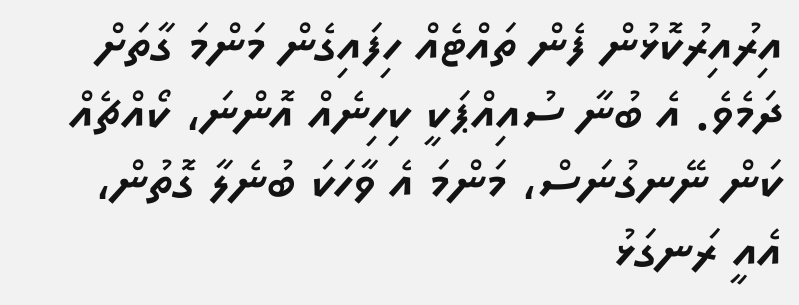އިރުއިރުކޮޅުން ފެން ތައްޓެއް ހިފައިގެން މަންމަ ގާތަށް ދަމެވެ. އެ ބުނާ ސުއިއްޕަކީ ކިހިނެއް އޮންނަ، ކޯއްޗެއް ކަން ނޭނގުނަސް، މަންމަ އެ ވާހަކަ ބުނެލާ ގޮތުން، އެއީ ރަނގަޅު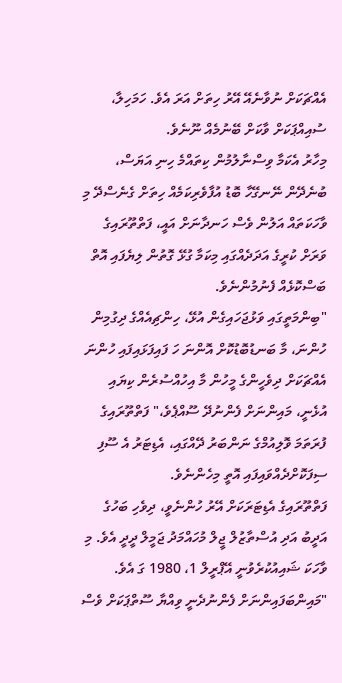އެއްޗަކަށް ނުވާނެއޭ އޭރު ހިތަށް އަރަ އެވެ. ހަމަހިލާ، ސުއިއްޕަކަށް ވާކަށް ބޭނުމެއް ނޫނެވެ.
މިހާރު އެކަމާ ވިސްނާލުމުން ކިތައްމެ ހިނި އަޔަސް، ބުނެދޭން ނޭނގޭހާ ބޮޑު އުފާވެރިކަމެއް ހިތަށް ގެނެސްދޭ މި ވާހަކަތައް އަލުން ވެސް ހަނދާނަށް އައީ، ފަތްތޫރައިގެ ވަރަށް ކުރީގެ އަދަދެއްގައި މިކަމާ ގުޅޭ ގޮތުން ލިޔެފައި އޮތް ބަސްކޮޅެއް ފެނުމުންނެވެ.
"ބިންމަތީގައި ވަޅުޖަހައިގެން އުޅޭ، ހިންޗިއެއްގެ ދިގުމިން ހުންނަ، މާ ބަނޑުބޮޑުކޮށް އޮންނަ ހަ ފައިފަޅައިފައި ހުންނަ އެއްޗަކަށް ދިވެހީންގެ މީހުން މާ އިހުއްސުރެން ކިޔައި އުޅެނީ، މައިންނަށް ފެންނުދޭ ސޫއްޕެވެ،" ފަތްތޫރައިގެ ފުރަތަމަ ވޮލިއުމްގެ ނަންބަރު ދޭއްގައި، އެޑިޓަރު އެ ސޫފި ސިފަކޮށްދެއްވައިފައި އޮތީ މިހެންނެވެ.
ފަތްތޫރައިގެ އެޑިޓަރަކަށް އޭރު ހުންނެވީ، ދިވެހި ބަހުގެ އަދީބު އަދި އުސްތާޒުލް ޖީލް މުހައްމަދު ޖަމީލް ދީދީ އެވެ. މި ވާހަކަ ޝައިއުކުރެވުނީ އޭޕްރީލް 1، 1980 ގަ އެވެ.
"މައިންބަފައިންނަށް ފެންނުދެނީ ވިއްޔާ ސޫތްޕަކަށް ވެސް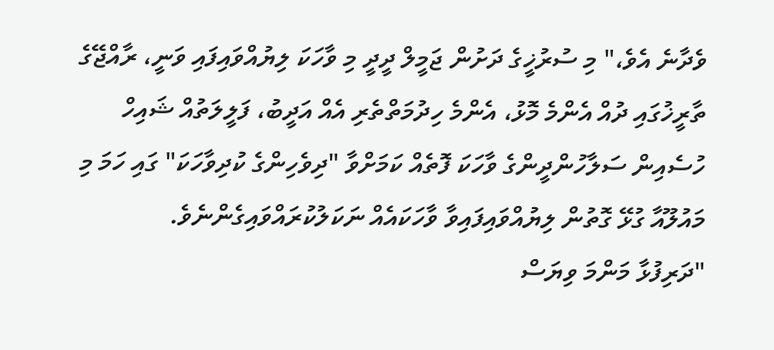ވެދާނެ އެވެ،" މި ސުރުޚީގެ ދަށުން ޖަމީލް ދީދީ މި ވާހަކަ ލިޔުއްވައިފައި ވަނީ، ރާއްޖޭގެ ތާރީޚުގައި ދުއް އެންމެ މޮޅު، އެންމެ ހިދުމަތްތެރި އެއް އަދީބު، ފަލީލަތުއް ޝައިހް ހުސެއިން ސަލާހުންދީންގެ ވާހަކަ ފޮތެއް ކަމަށްވާ "ދިވެހިންގެ ކުދިވާހަކަ" ގައި ހަމަ މި މައުލޫއާ ގުޅޭ ގޮތުން ލިޔުއްވައިފައިވާ ވާހަކައެއް ނަކަލުކުރައްވައިގެންނެވެ.
"ދަރިފުޅާ މަންމަ ވިޔަސް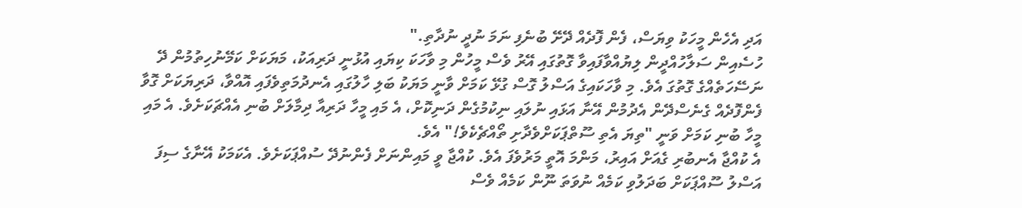އަދި އެހެން މީހަކު ވިޔަސް، ފެން ފޮދެއް ދޭށޭ ބުނެފި ނަމަ ނުދީ ނުދާތި."
ހުސެއިން ސަލާހުއްދީން ލިޔުއްވާފައިވާ ގޮތުގައި އޭރު ވެސް މީހުން މި ވާހަކަ ކިޔައި އުޅުނީ ދަރިއަކު، މަޔަކަށް ކަމޭނުހިތުމުން ދޭ ނަސޭހަތެއްގެ ގޮތުގަ އެވެ. މި ވާހަކައިގެ އަސްލު ގޮސް ގުޅޭ ކަމަށް ވާނީ މަޔަކު ބަލި ހާލުގައި އެނދުމަތިވެފައި އޮއްވާ، ދަރިޔަކަށް ގޮވާ ފެންފޮދެއް ގެނެސްދޭން އެދުމުން އޭނާ އަޅައި ނުލައި ނިކުމުގެން ދަނިކޮށް، އެ މައި މީހާ ދަރިއާ ދިމާލަށް ބުނި އެއްޗަކަށެވެ. އެ މައި މީހާ ބުނި ކަމަށް ވަނީ "ތިޔަ އެތި ސޫތްޕަކަށްވެދާށި ތޯއްޗެކެވެ!" އެވެ.
އެ ކުއްޖާ އެނބުރި ގެއަށް އައިރު، މަންމަ އޮތީ މަރުވެފަ އެވެ. ކުއްޖާ ވީ މައިންނަށް ފެންނުދޭ ސުއްޕަކަށެވެ. އެކަމަކު އޭނާގެ ސިފަ އަސްލު ސޫއްޕަކަށް ބަދަލުވި ކަމެއް ނުވަތަ ނޫން ކަމެއް ވެސް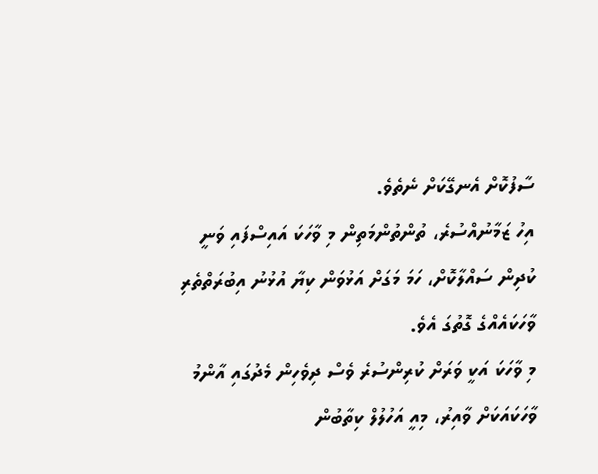ސާފުކޮށް އެނގޭކަށް ނެތެވެ.
އިހު ޒަމާނުއްސުރެ، ތުންތުންމަތިން މި ވާހަކަ އައިސްފައި ވަނީ ކުދިން ސައްލާކޮށް، ހަމަ މަގަށް އަޅުވަން ކިޔާ އުޅުނު އިބުރަތްތެރި ވާހަކައެއްގެ ގޮތުގަ އެވެ.
މި ވާހަކަ އަކީ ވަރަށް ކުރިންސުރެ ވެސް ދިވެހިން މެދުގައި އާންމު ވާހަކައަކަށް ވާއިރު، މިއީ އަހުލުލް ކިތާބުން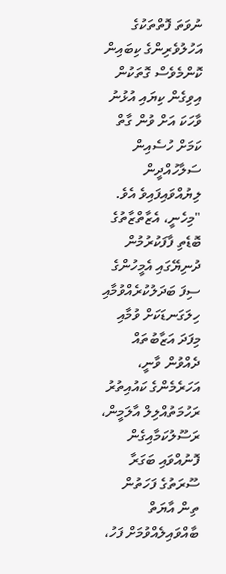ނުވަތަ ފޮތްތަކުގެ އަހުލުވެރިންގެ ކިބައިން ކޮންމެވެސް ގޮތަކުން އިވިގެން ކިޔައި އުޅުނު ވާހަކަ އަށް ވުން ގާތް ކަމަށް ހުސެއިން ސަލާހުއްދީން ލިޔުއްވައިފައިވެ އެވެ.
"މިހެނީ، އެޒާތްޒާތުގެ ބޮޑެތި ފާފަކުރުމުން ދުނިޔޭގައި އެމީހުންގެ ސިފަ ބަދަލުކުރެއްވުމާއި ހިލަގަނޑަކަށް ވުމާއި މިފަދަ އަޒާބުތައް ދެއްވުން ވާނީ، އަހަރެމެންގެ ކައުއިތުރު ރަހުމަތުއްލިލް އާލަމީން، ރަސޫލުކަމާއިގެން ފޮނުއްވައި ބަގަރާ ސޫރަތުގެ ފަހަތުން ތިން އާޔަތް ބާއްވައިލެއްވުމަށް ފަހު،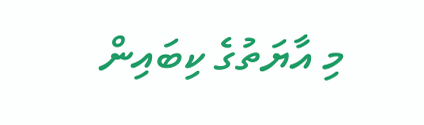މި އާޔަތުގެ ކިބައިން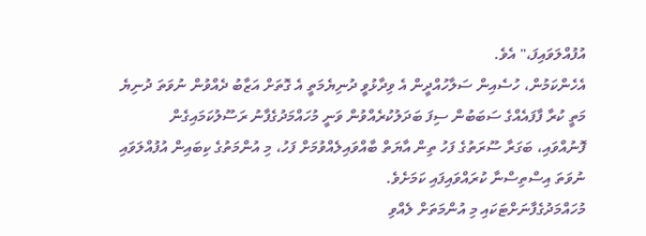އުފުއްލަވައިފަ،" އެވެ.
އެހެންކަމުން، ހުސެއިން ސަލާހުއްދީން އެ ވިދާޅުވީ ދުނިޔެމަތީ އެ ގޮތަށް އަޒާބު ދެއްވުން ނުވަތަ ދުނިޔެ މަތީ ކުރާ ފާފައެއްގެ ސަބަބުން ސިފަ ބަދަލުކުރެއްވުން ވަނީ މުހައްމަދުގެފާނު ރަސޫލުކަމައިގެން ފޮނުއްވައި، ބަގަރާ ސޫރަތުގެ ފަހު ތިން އާޔަތް ބާއްވައިލެއްވުމަށް ފަހު، މި އުންމަތުގެ ކިބައިން އުފުއްލަވައި ނުވަތަ އިސްތިސްނާ ކުރައްވައިފައި ކަމަށެވެ.
މުހައްމަދުގެފާނަށްޓަކައި މި އުންމަތަށް ލެއްވި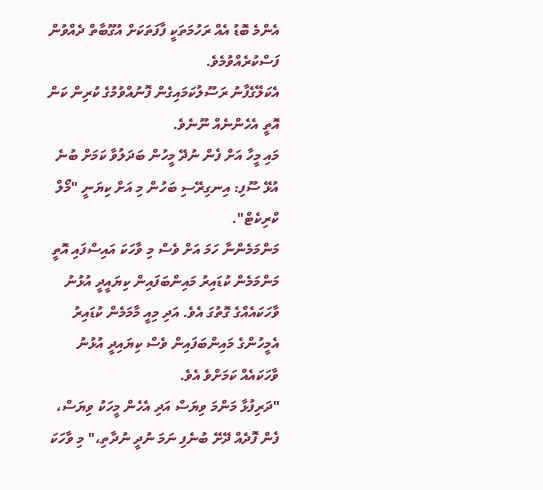އެންމެ ބޮޑު އެއް ރަހުމަތަކީ ފާފަތަކަށް އުގޫބާތް ދެއްވުން ފަސްކުރެއްވުމެވެ.
އެކަލޭގެފާނު ރަސޫލުކަމައިގެން ފޮނުއްވުމުގެ ކުރިން ކަން އޮތީ އެހެންނެއް ނޫނެވެ.
މައި މީހާ އަށް ފެން ނުދޭ މީހުން ބަދަލުވާ ކަމަށް ބުނެ އުޅޭ ސޫފި: އިނގިރޭސި ބަހުން މި އަށް ކިޔަނީ "މޯލް ކްރިކެޓް".
މަންމަމެންނާ ހަމަ އަށް ވެސް މި ވާހަކަ އައިސްފައި އޮތީ މަންމަމެން ކުޑައިރު މައިންބަފައިން ކިޔައީދީ އުޅުނު ވާހަކައެއްގެ ގޮތުގަ އެވެ. އަދި މިއީ މާމަމެން ކުޑައިރު އެމީހުންގެ މައިންބަފައިން ވެސް ކިޔައިދީ އުޅުނު ވާހަކައެއް ކަމަށްވެ އެވެ.
"ދަރިފުޅާ މަންމަ ވިޔަސް އަދި އެހެން މީހަކު ވިޔަސް، ފެން ފޮދެއް ދޭށޭ ބުނެފި ނަމަ ނުދީ ނުދާތި،" މި ވާހަކަ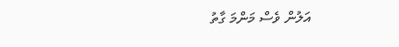އަލުން ވެސް މަންމަ ގާތު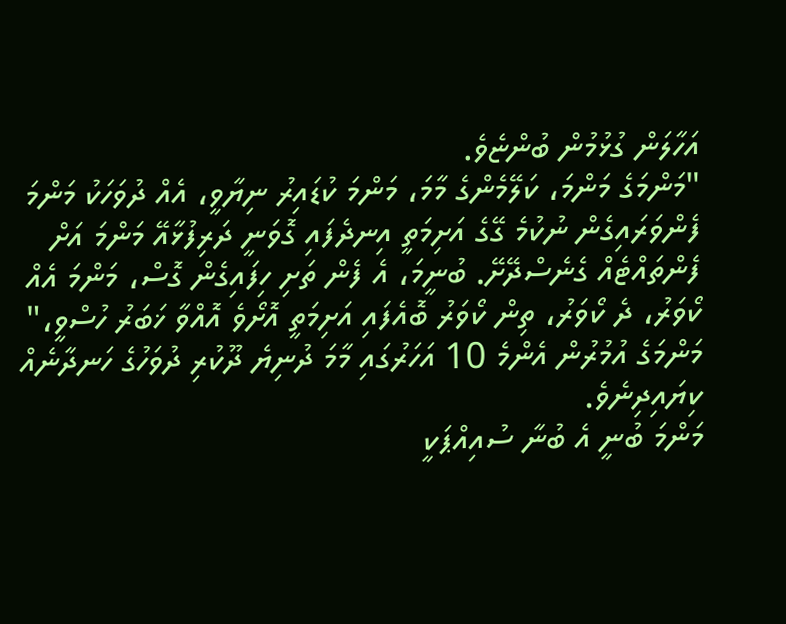އަހާލަން ގުޅުމުން ބުންޏެވެ.
"މަންމަގެ މަންމަ، ކަލޭމެންގެ މާމަ، މަންމަ ކުޑައިރު ނިޔާވީ، އެއް ދުވަހަކު މަންމަ ފެންވަރައިގެން ނުކުމެ ގޭގެ އަށިމަތީ އިނދެފައި ގޮވަނީ ދަރިފުޅާއޭ މަންމަ އަށް ފެންތައްޓެއް ގެނެސްދޭށޭ. ބުނީމަ، އެ ފެން ތަށި ހިފައިގެން ގޮސް، މަންމަ އެއް ކޯވަރު، ދެ ކޯވަރު، ތިން ކޯވަރު ބޮއެފައި އަށިމަތީ އޮށޯވެ އޮއްވާ ޚަބަރު ހުސްވީ،" މަންމަގެ އުމުރުން އެންމެ 10 އަހަރުގައި މާމަ ދުނިޔެ ދޫކުރި ދުވަހުގެ ހަނދާނެއް ކިޔައިދިނެވެ.
މަންމަ ބުނީ އެ ބުނާ ސުއިއްޕަކީ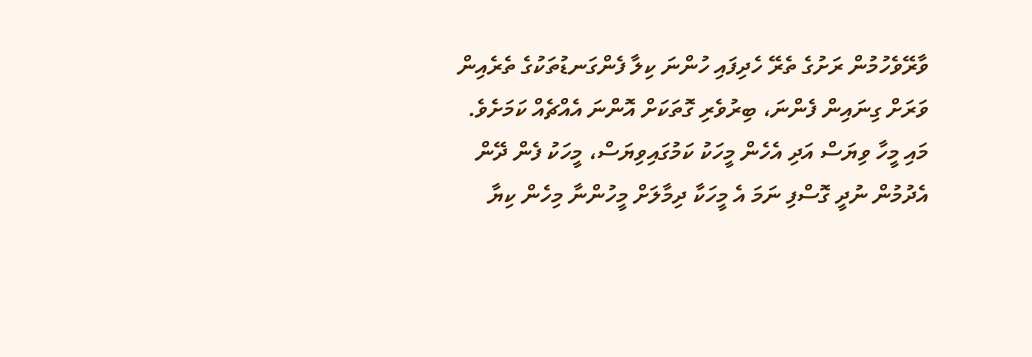ވާރޭވެހުމުން ރަށުގެ ތެރޭ ހެދިފައި ހުންނަ ކިލާ ފެންގަނޑުތަކުގެ ތެރެއިން ވަރަށް ގިނައިން ފެންނަ، ބިރުވެރި ގޮތަކަށް އޮންނަ އެއްޗެއް ކަމަށެވެ.
މައި މީހާ ވިޔަސް އަދި އެހެން މީހަކު ކަމުގައިވިޔަސް، މީހަކު ފެން ދޭން އެދުމުން ނުދީ ގޮސްފި ނަމަ އެ މީހަކާ ދިމާލަށް މީހުންނާ މިހެން ކިޔާ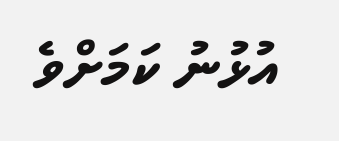އުޅުނު ކަމަށްވެ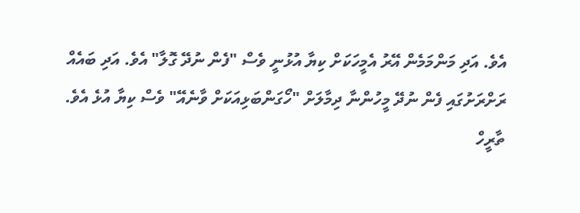އެވެ. އަދި މަންމަމެން އޭރު އެމީހަކަށް ކިޔާ އުޅުނީ ވެސް "ފެން ނުދޭ ގޮލާ" އެވެ. އަދި ބައެއް ރަށްރަށުގައި ފެން ނުދޭ މީހުންނާ ދިމާލަށް "ހޯގަންބަޅިއަކަށް ވާނެއޭ" ވެސް ކިޔާ އުޅެ އެވެ.
ތާރީހް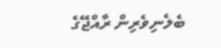ބެލެނިވެރިން ރާއްޖޭގެ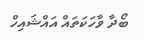ބޯދާ ވާހަކަތައް އައްޝައިހް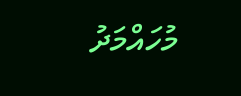މުހައްމަދު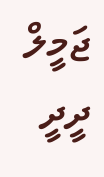ޖަމީލް ދީދީ